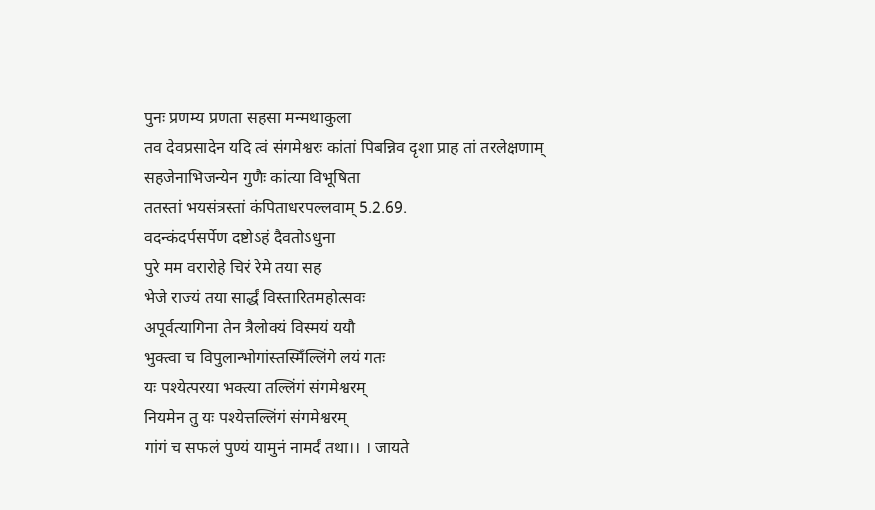पुनः प्रणम्य प्रणता सहसा मन्मथाकुला
तव देवप्रसादेन यदि त्वं संगमेश्वरः कांतां पिबन्निव दृशा प्राह तां तरलेक्षणाम्
सहजेनाभिजन्येन गुणैः कांत्या विभूषिता
ततस्तां भयसंत्रस्तां कंपिताधरपल्लवाम् 5.2.69.
वदन्कंदर्पसर्पेण दष्टोऽहं दैवतोऽधुना
पुरे मम वरारोहे चिरं रेमे तया सह
भेजे राज्यं तया सार्द्धं विस्तारितमहोत्सवः
अपूर्वत्यागिना तेन त्रैलोक्यं विस्मयं ययौ
भुक्त्वा च विपुलान्भोगांस्तस्मिँल्लिंगे लयं गतः
यः पश्येत्परया भक्त्या तल्लिंगं संगमेश्वरम्
नियमेन तु यः पश्येत्तल्लिंगं संगमेश्वरम्
गांगं च सफलं पुण्यं यामुनं नामर्दं तथा।। । जायते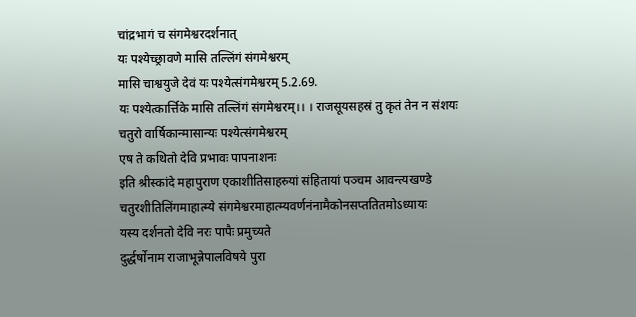चांद्रभागं च संगमेश्वरदर्शनात्
यः पश्येच्छ्रावणे मासि तल्लिंगं संगमेश्वरम्
मासि चाश्वयुजे देवं यः पश्येत्संगमेश्वरम् 5.2.69.
यः पश्येत्कार्त्तिके मासि तल्लिंगं संगमेश्वरम्।। । राजसूयसहस्रं तु कृतं तेन न संशयः
चतुरो वार्षिकान्मासान्यः पश्येत्संगमेश्वरम्
एष ते कथितो देवि प्रभावः पापनाशनः
इति श्रीस्कांदे महापुराण एकाशीतिसाहस्र्यां संहितायां पञ्चम आवन्त्यखण्डे चतुरशीतिलिंगमाहात्म्ये संगमेश्वरमाहात्म्यवर्णनंनामैकोनसप्ततितमोऽध्यायः
यस्य दर्शनतो देवि नरः पापैः प्रमुच्यते
दुर्द्धर्षोनाम राजाभून्नेपालविषये पुरा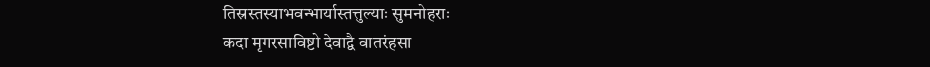तिस्रस्तस्याभवन्भार्यास्तत्तुल्याः सुमनोहराः
कदा मृगरसाविष्टो देवाद्वै वातरंहसा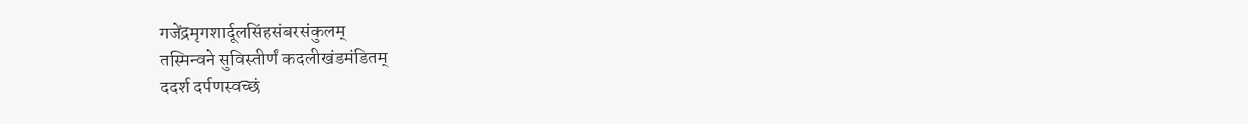गजेंद्रमृगशार्दूलसिंहसंबरसंकुलम्
तस्मिन्वने सुविस्तीर्णं कदलीखंडमंडितम्
ददर्श दर्पणस्वच्छं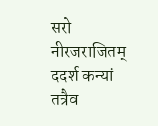सरो नीरजराजितम्
ददर्श कन्यां तत्रैव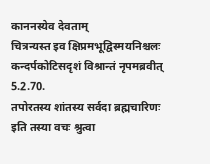काननस्येव देवताम्
चित्रन्यस्त इव क्षिप्रमभूद्विस्मयनिश्चलः
कन्दर्पकोटिसदृशं विश्रान्तं नृपमब्रवीत् 5.2.70.
तपोरतस्य शांतस्य सर्वदा ब्रह्मचारिणः
इति तस्या वचः श्रुत्वा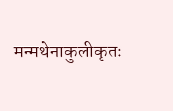मन्मथेनाकुलीकृतः